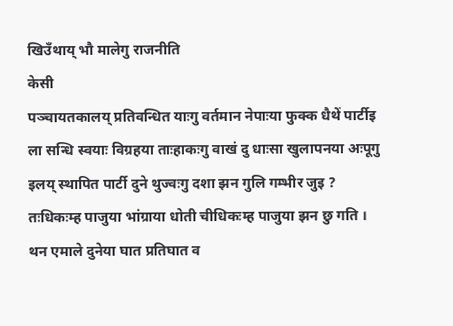खिउँथाय् भौ मालेगु राजनीति
केसी
पञ्चायतकालय् प्रतिवन्धित याःगु वर्तमान नेपाःया फुक्क धैथें पार्टीइ ला सन्धि स्वयाः विग्रहया ताःहाकःगु वाखं दु धाःसा खुलापनया अःपूगु इलय् स्थापित पार्टी दुने थुज्वःगु दशा झन गुलि गम्भीर जुइ ? तःधिकःम्ह पाजुया भांग्राया धोती चीधिकःम्ह पाजुया झन छु गति । थन एमाले दुनेया घात प्रतिघात व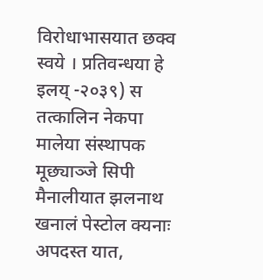विरोधाभासयात छक्व स्वये । प्रतिवन्धया हे इलय् -२०३९) स तत्कालिन नेकपा मालेया संस्थापक मूछ्याञ्जे सिपी मैनालीयात झलनाथ खनालं पेस्टोल क्यनाः अपदस्त यात,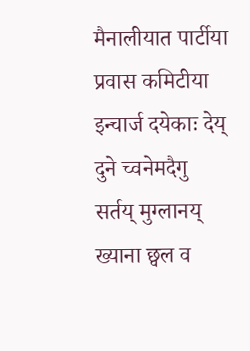मैनालीयात पार्टीया प्रवास कमिटीया इन्चार्ज दयेकाः देय् दुने च्वनेमदैगु सर्तय् मुग्लानय् ख्याना छ्वल व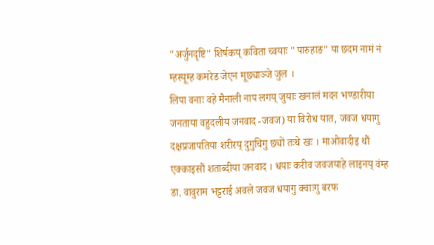"अर्जुनदृष्टि" शिर्षकय् कविता च्वयाः "पारुहाङ" या छदम नामं नं म्हस्यूम्ह कमरेड जेएन मूछ्याञ्जे जुल ।
लिपा वनाः वहे मैनाली नाप लगय् जुयाः खनालं मदन भण्डारीया जनताया वहुदलीय जनवाद -जवज) या विरोध यात, जवज धयागु दक्षप्रजापतिया शरीरय् दुगुचिगु छ्यों तःथे खः । माओवादीइ थौं एक्काइसौं शताब्दीया जनवाद । धयाः करीव जवजयाहे लाइनय् वंम्ह डा. वावुराम भट्टराई अवले जवज धयागु क्वाःगु बरफ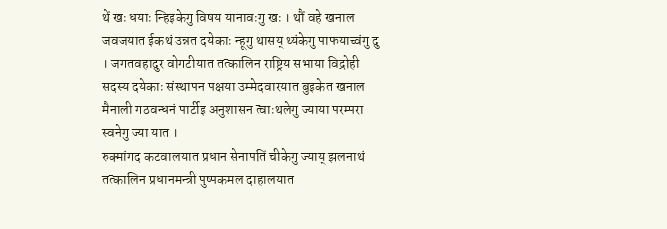थें खः धयाः न्हिइकेगु विषय यानावःगु खः । थौं वहे खनाल जवजयात ईकथं उन्नत दयेकाः न्हूगु थासय् थ्यंकेगु पाफयाच्वंगु दु । जगतवहादुर वोगटीयात तत्कालिन राष्ट्रिय सभाया विद्रोही सदस्य दयेकाः संस्थापन पक्षया उम्मेदवारयात बुइकेत खनाल मैनाली गठवन्धनं पार्टीइ अनुशासन त्वाःथलेगु ज्याया परम्परा स्वनेगु ज्या यात ।
रुक्मांगद कटवालयात प्रधान सेनापतिं चीकेगु ज्याय् झलनाथं तत्कालिन प्रधानमन्त्री पुष्पकमल दाहालयात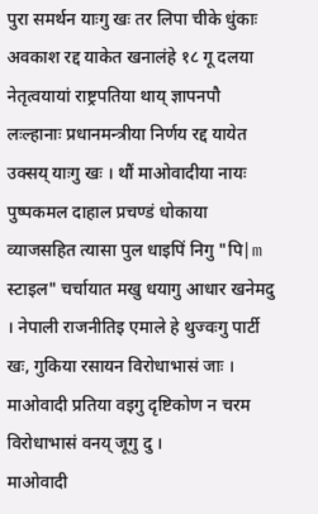पुरा समर्थन याःगु खः तर लिपा चीके धुंकाः अवकाश रद्द याकेत खनालंहे १८ गू दलया नेतृत्वयायां राष्ट्रपतिया थाय् ज्ञापनपौ लःल्हानाः प्रधानमन्त्रीया निर्णय रद्द यायेत उक्सय् याःगु खः । थौं माओवादीया नायः पुष्पकमल दाहाल प्रचण्डं धोकाया व्याजसहित त्यासा पुल धाइपिं निगु "पि|m स्टाइल" चर्चायात मखु धयागु आधार खनेमदु । नेपाली राजनीतिइ एमाले हे थुज्वःगु पार्टी खः, गुकिया रसायन विरोधाभासं जाः । माओवादी प्रतिया वइगु दृष्टिकोण न चरम विरोधाभासं वनय् जूगु दु ।
माओवादी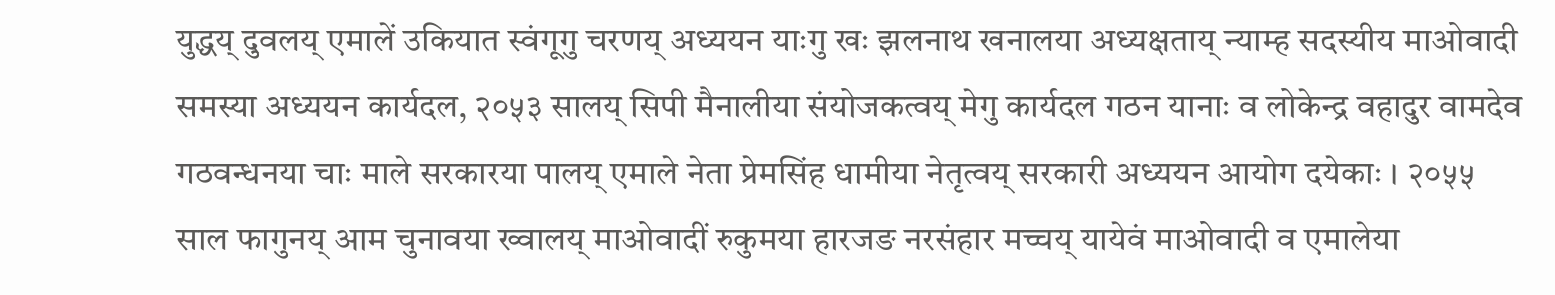युद्धय् दुवलय् एमालें उकियात स्वंगूगु चरणय् अध्ययन याःगु खः झलनाथ खनालया अध्यक्षताय् न्याम्ह सदस्यीय माओवादी समस्या अध्ययन कार्यदल, २०५३ सालय् सिपी मैनालीया संयोजकत्वय् मेगु कार्यदल गठन यानाः व लोकेन्द्र वहादुर वामदेव गठवन्धनया चाः माले सरकारया पालय् एमाले नेता प्रेमसिंह धामीया नेतृत्वय् सरकारी अध्ययन आयोग दयेकाः । २०५५ साल फागुनय् आम चुनावया ख्वालय् माओवादीं रुकुमया हारजङ नरसंहार मच्चय् यायेवं माओवादी व एमालेया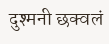दुश्मनी छक्वलं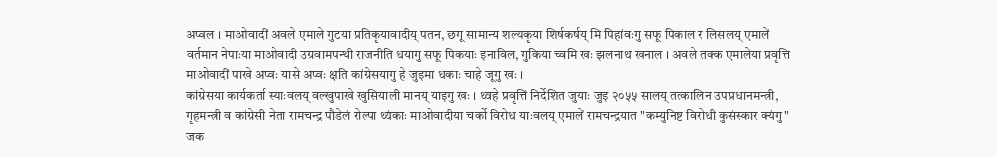अप्वल । माओवादीं अवले एमाले गुटया प्रतिकृयावादीय् पतन, छगू सामान्य शल्यकृया शिर्षकर्षय् मि पिहांवःगु सफू पिकाल र लिसलय् एमालें वर्तमान नेपाःया माओवादी उग्रवामपन्थी राजनीति धयागु सफू पिकयाः इनाविल, गुकिया च्वमि खः झलनाथ खनाल । अवले तक्क एमालेया प्रवृत्ति माओवादीं पाखे अप्वः यासे अप्वः क्षति कांग्रेसयागु हे जुइमा धकाः चाहे जूगु खः ।
कांग्रेसया कार्यकर्ता स्याःवलय् वल्खुपाखे खुसियाली मानय् याइगु खः । थ्वहे प्रवृत्तिं निर्देशित जुयाः जुइ २०५५ सालय् तत्कालिन उपप्रधानमन्त्री, गृहमन्त्री व कांग्रेसी नेता रामचन्द्र पौडेलं रोल्पा थ्यंकाः माओवादीया चर्को विरोध याःवलय् एमालें रामचन्द्रयात "कम्युनिष्ट विरोधी कुसंस्कार क्यंगु" जक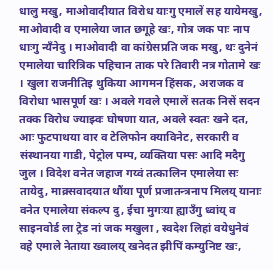धालु मखु, माओवादीयात विरोध याःगु एमालें सह यायेमखु, माओवादी व एमालेया जात छगूहे खः, गोत्र जक पाः नाप धाःगु न्यँनेदु । माओवादी वा कांग्रेसप्रति जक मखु, थः दुनेनं एमालेया चारित्रिक पहिचान ताक परे तिवारी नत्र गोतामे खः । खुला राजनीतिइ थुकिया आगमन हिंसक, अराजक व विरोधा भासपूर्ण खः । अवले गवले एमालें सतक निसें सदन तक्क विरोध ज्याझ्वः घोषणा यात, अवले स्वतः खने दत, आः फुटपाथया वार व टेलिफोन क्याविनेट, सरकारी व संस्थानया गाडी, पेट्रोल पम्प, व्यक्तिया पसः आदि मदैगु जुल । विदेश वनेत जहाज गय्वं तत्कालिन एमालेया सः तायेदु, माक्र्सवादयात थौंया पूर्ण प्रजातन्त्रनाप मिलय् यानाः वनेत एमालेया संकल्प दु, ईचा मुगःया ह्याउँगु ध्वांय् व साइनवोर्ड ला ट्रेड नां जक मखुला , स्वदेश लिहां वयेधुनेवं वहे एमाले नेताया ख्वालय् खनेदत झीपिं कम्युनिष्ट खः,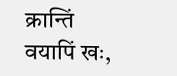क्रान्तिं वयापिं खः,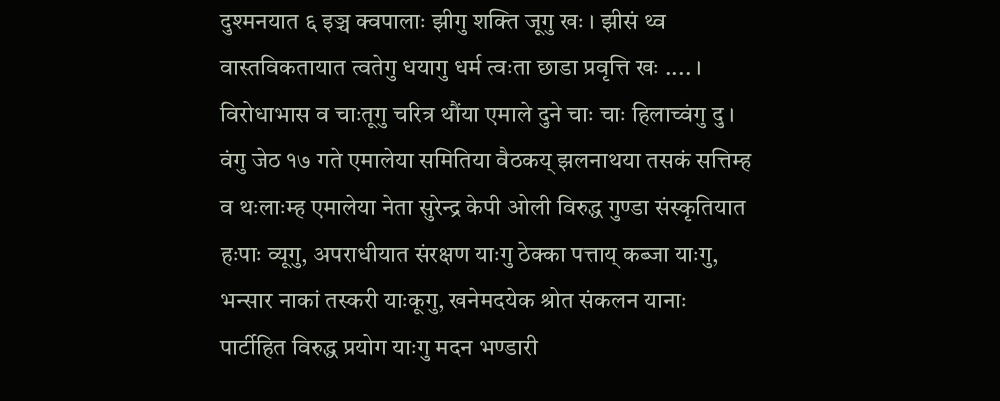दुश्मनयात ६ इञ्च क्वपालाः झीगु शक्ति जूगु खः । झीसं थ्व वास्तविकतायात त्वतेगु धयागु धर्म त्वःता छाडा प्रवृत्ति खः .... ।
विरोधाभास व चाःतूगु चरित्र थौंया एमाले दुने चाः चाः हिलाच्वंगु दु । वंगु जेठ १७ गते एमालेया समितिया वैठकय् झलनाथया तसकं सत्तिम्ह व थःलाःम्ह एमालेया नेता सुरेन्द्र केपी ओली विरुद्ध गुण्डा संस्कृतियात हःपाः व्यूगु, अपराधीयात संरक्षण याःगु ठेक्का पत्ताय् कब्जा याःगु, भन्सार नाकां तस्करी याःकूगु, खनेमदयेक श्रोत संकलन यानाः पार्टीहित विरुद्ध प्रयोग याःगु मदन भण्डारी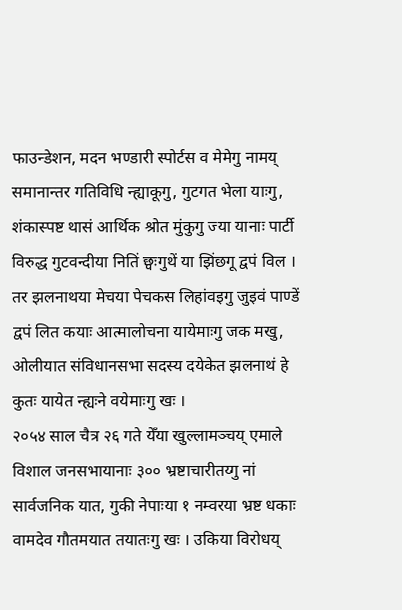फाउन्डेशन, मदन भण्डारी स्पोर्टस व मेमेगु नामय् समानान्तर गतिविधि न्ह्याकूगु, गुटगत भेला याःगु, शंकास्पष्ट थासं आर्थिक श्रोत मुंकुगु ज्या यानाः पार्टी विरुद्ध गुटवन्दीया नितिं छ्वःगुथें या झिंछगू द्वपं विल । तर झलनाथया मेचया पेचकस लिहांवइगु जुइवं पाण्डें द्वपं लित कयाः आत्मालोचना यायेमाःगु जक मखु, ओलीयात संविधानसभा सदस्य दयेकेत झलनाथं हे कुतः यायेत न्ह्यःने वयेमाःगु खः ।
२०५४ साल चैत्र २६ गते येँया खुल्लामञ्चय् एमाले विशाल जनसभायानाः ३०० भ्रष्टाचारीतय्गु नां सार्वजनिक यात, गुकी नेपाःया १ नम्वरया भ्रष्ट धकाः वामदेव गौतमयात तयातःगु खः । उकिया विरोधय्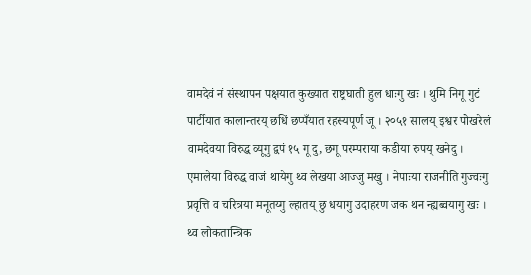वामदेवं नं संस्थापन पक्षयात कुख्यात राष्ट्रघाती हुल धाःगु खः । थुमि निगू गुटं पार्टीयात कालान्तरय् छधिं छप्पँयात रहस्यपूर्ण जू । २०५१ सालय् इश्वर पोखरेलं वामदेवया विरुद्ध व्यूगु द्वपं १५ गू दु, छगू परम्पराया कडीया रुपय् खनेदु ।
एमालेया विरुद्ध वाजं थायेगु थ्व लेखया आज्जु मखु । नेपाःया राजनीति गुज्वःगु प्रवृत्ति व चरित्रया मनूतय्गु ल्हातय् छु धयागु उदाहरण जक थन न्ह्यब्वयागु खः । थ्व लोकतान्त्रिक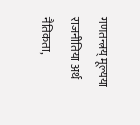गणतन्त्रय् मूल्यया राजनीतिया अर्थ नैतिकता,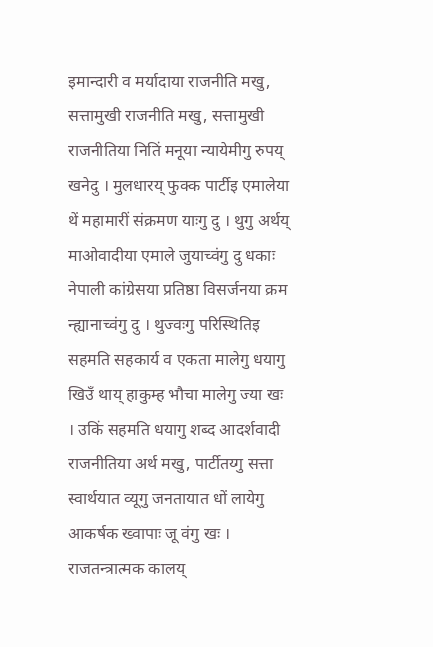इमान्दारी व मर्यादाया राजनीति मखु, सत्तामुखी राजनीति मखु, सत्तामुखी राजनीतिया नितिं मनूया न्यायेमीगु रुपय् खनेदु । मुलधारय् फुक्क पार्टीइ एमालेया थें महामारीं संक्रमण याःगु दु । थुगु अर्थय् माओवादीया एमाले जुयाच्वंगु दु धकाः नेपाली कांग्रेसया प्रतिष्ठा विसर्जनया क्रम न्ह्यानाच्वंगु दु । थुज्वःगु परिस्थितिइ सहमति सहकार्य व एकता मालेगु धयागु खिउँ थाय् हाकुम्ह भौचा मालेगु ज्या खः । उकिं सहमति धयागु शब्द आदर्शवादी राजनीतिया अर्थ मखु, पार्टीतय्गु सत्ता स्वार्थयात व्यूगु जनतायात धों लायेगु आकर्षक ख्वापाः जू वंगु खः ।
राजतन्त्रात्मक कालय्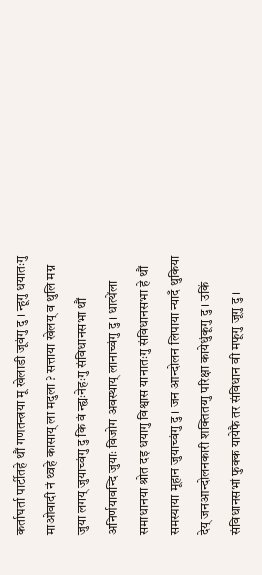कर्ताघर्ता पार्टीतहे थौं गणतन्त्रया मू खेलाडी जूवंगु दु । न्हूगु धयातःगु माओवादी नं थ्वहे कासाय् ला मदुला ? सत्ताया खेलय् व थुलि मग्न जुया लगय् जुयाच्वंगु दु कि वं न्ह्यःनेहःगु संविधानसभा थौं अनिर्णयावन्दि जुयाः विजोग अवस्थाय् लानाच्वंगु दु । धात्थेंला समाधानया श्रोत दइ धयागु विश्वास यानातःगु संविधानसभा हे थौं समस्याया मूहान जुयाच्वंगु दु । जन आन्दोलन लिपाया न्यादँ थुकिया देय् जनआन्दोलनकारी शक्तितय्गु परिक्षा कायेधुंकूगु दु । उकिं संविधानसभां फुक्क यायेफै तर संविधान वी मफूगु जूगु दु ।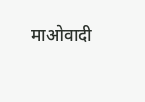माओवादी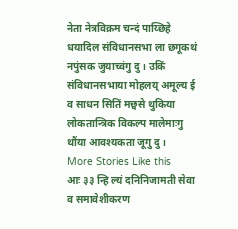नेता नेत्रविक्रम चन्दं पाय्छिहे धयादिल संविधानसभा ला छगूकथं नपुंसक जुयाच्वंगु दु । उकिं संविधानसभाया मोहलय् अमूल्य ई व साधन सितिं मछ्वसे थुकिया लोकतान्त्रिक विकल्प मालेमाःगु थौंया आवश्यकता जूगु दु ।
More Stories Like this
आः ३३ न्हि ल्यं दनिनिजामती सेवा व समावेशीकरण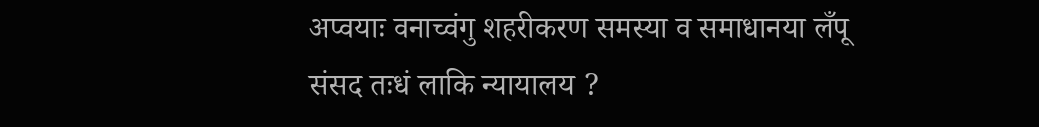अप्वयाः वनाच्वंगु शहरीकरण समस्या व समाधानया लँपू
संसद तःधं लाकि न्यायालय ?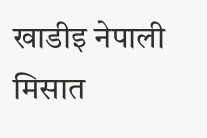खाडीइ नेपाली मिसात